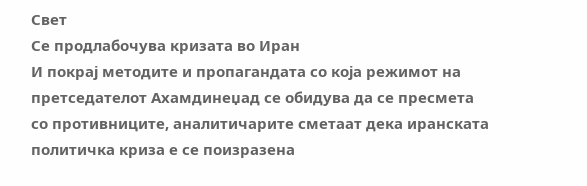Свет
Се продлабочува кризата во Иран
И покрај методите и пропагандата со која режимот на претседателот Ахамдинеџад се обидува да се пресмета со противниците, аналитичарите сметаат дека иранската политичка криза е се поизразена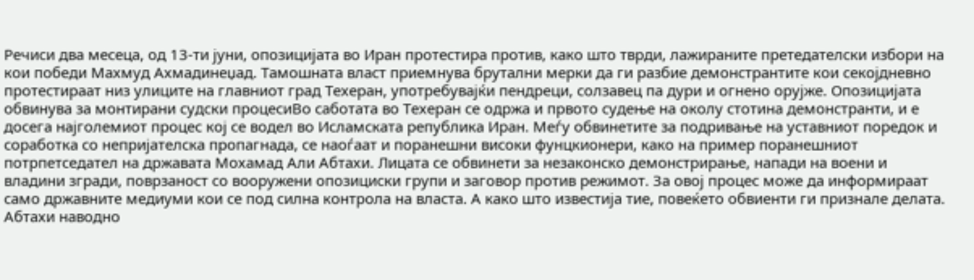Речиси два месеца, од 13-ти јуни, опозицијата во Иран протестира против, како што тврди, лажираните претедателски избори на кои победи Махмуд Ахмадинеџад. Тамошната власт приемнува брутални мерки да ги разбие демонстрантите кои секојдневно протестираат низ улиците на главниот град Техеран, употребувајќи пендреци, солзавец па дури и огнено орујже. Опозицијата обвинува за монтирани судски процесиВо саботата во Техеран се одржа и првото судење на околу стотина демонстранти, и е досега најголемиот процес кој се водел во Исламската република Иран. Меѓу обвинетите за подривање на уставниот поредок и соработка со непријателска пропагнада, се наоѓаат и поранешни високи фунцкионери, како на пример поранешниот потрпетседател на државата Мохамад Али Абтахи. Лицата се обвинети за незаконско демонстрирање, напади на воени и владини згради, поврзаност со вооружени опозициски групи и заговор против режимот. За овој процес може да информираат само државните медиуми кои се под силна контрола на власта. А како што известија тие, повеќето обвиенти ги признале делата. Абтахи наводно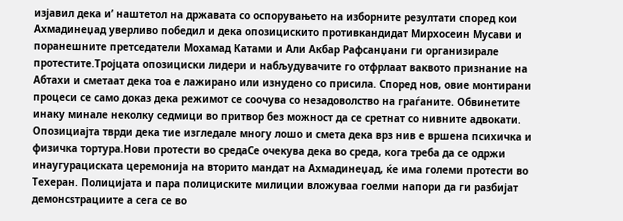изјавил дека и’ наштетол на државата со оспорувањето на изборните резултати според кои Ахмадинеџад уверливо победил и дека опозицискито противкандидат Мирхосеин Мусави и поранешните претседатели Мохамад Катами и Али Акбар Рафсанџани ги организирале протестите.Тројцата опозициски лидери и набљудувачите го отфрлаат ваквото признание на Абтахи и сметаат дека тоа е лажирано или изнудено со присила. Според нов, овие монтирани процеси се само доказ дека режимот се соочува со незадоволство на граѓаните. Обвинетите инаку минале неколку седмици во притвор без можност да се сретнат со нивните адвокати. Опозициајта тврди дека тие изгледале многу лошо и смета дека врз нив е вршена психичка и физичка тортура.Нови протести во средаСе очекува дека во среда, кога треба да се одржи инаугурациската церемонија на вторито мандат на Ахмадинеџад, ќе има големи протести во Техеран. Полицијата и пара полициските милиции вложуваа гоелми напори да ги разбијат демонсѕтрациите а сега се во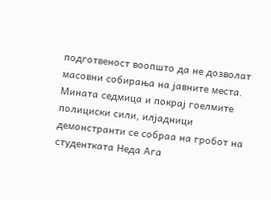подготвеност воопшто да не дозволат масовни собирања на јавните места. Мината седмица и покрај гоелмите полициски сили, илјадници демонстранти се собраа на гробот на студентката Неда Ага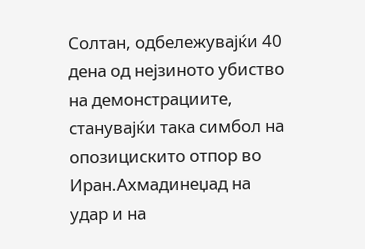Солтан, одбележувајќи 40 дена од нејзиното убиство на демонстрациите, станувајќи така симбол на опозицискито отпор во Иран.Ахмадинеџад на удар и на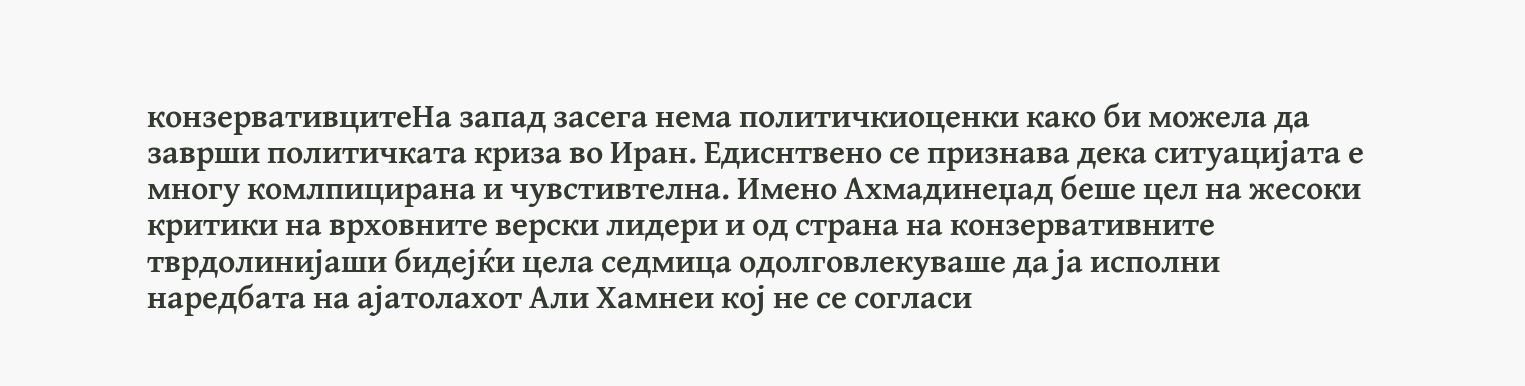конзервативцитеНа запад засега нема политичкиоценки како би можела да заврши политичката криза во Иран. Едиснтвено се признава дека ситуацијата е многу комлпицирана и чувстивтелна. Имено Ахмадинеџад беше цел на жесоки критики на врховните верски лидери и од страна на конзервативните тврдолинијаши бидејќи цела седмица одолговлекуваше да ја исполни наредбата на ајатолахот Али Хамнеи кој не се согласи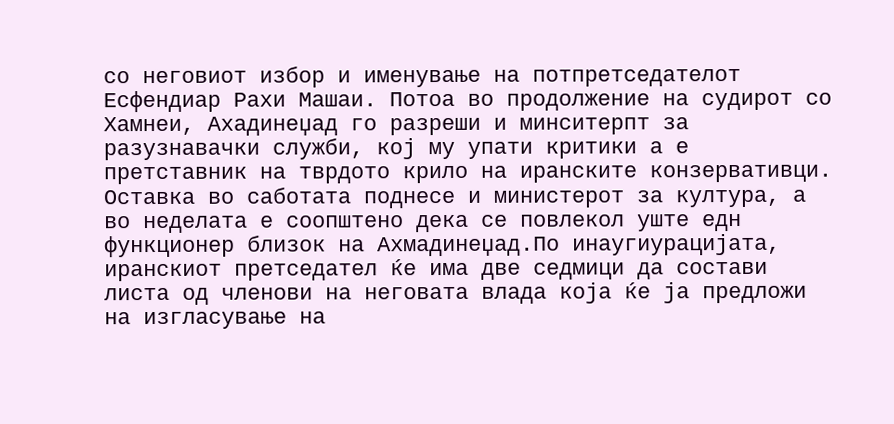со неговиот избор и именување на потпретседателот Есфендиар Рахи Машаи. Потоа во продолжение на судирот со Хамнеи, Ахадинеџад го разреши и минситерпт за разузнавачки служби, кој му упати критики а е претставник на тврдото крило на иранските конзервативци. Оставка во саботата поднесе и министерот за култура, а во неделата е соопштено дека се повлекол уште едн функционер близок на Ахмадинеџад.По инаугиурацијата, иранскиот претседател ќе има две седмици да состави листа од членови на неговата влада која ќе ја предложи на изгласување на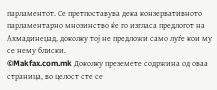парламентот. Се претпоставува дека конзервативното парламентарно мнозинство ќе го изгласа предлогот на Ахмадинеџад, доколку тој не предложи само луѓе кои му се нему блиски.
©Makfax.com.mk Доколку преземете содржина од оваа страница, во целост сте се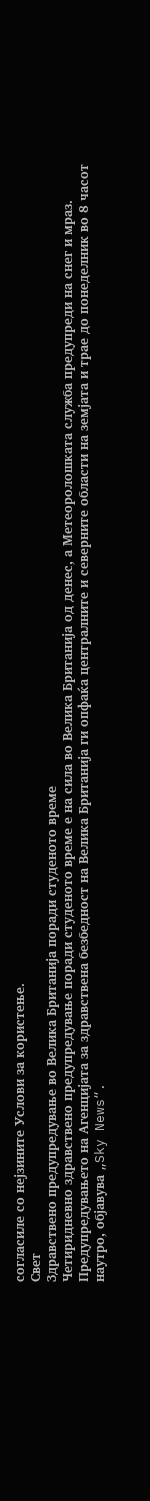согласиле со нејзините Услови за користење.
Свет
Здравствено предупредување во Велика Британија поради студеното време
Четиридневно здравствено предупредување поради студеното време е на сила во Велика Британија од денес, а Метеоролошката служба предупреди на снег и мраз.
Предупредувањето на Агенцијата за здравствена безбедност на Велика Британија ги опфаќа централните и северните области на земјата и трае до понеделник во 8 часот наутро, објавува „Sky News“.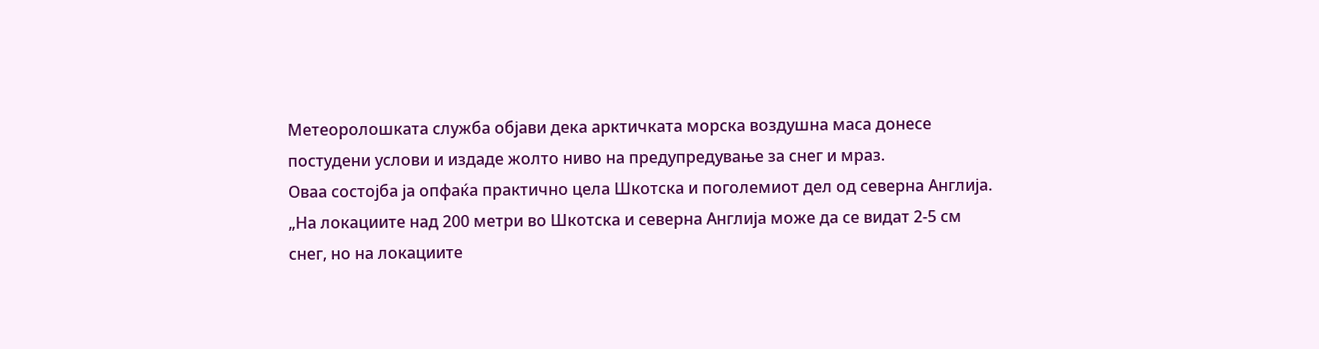Метеоролошката служба објави дека арктичката морска воздушна маса донесе постудени услови и издаде жолто ниво на предупредување за снег и мраз.
Оваа состојба ја опфаќа практично цела Шкотска и поголемиот дел од северна Англија.
„На локациите над 200 метри во Шкотска и северна Англија може да се видат 2-5 см снег, но на локациите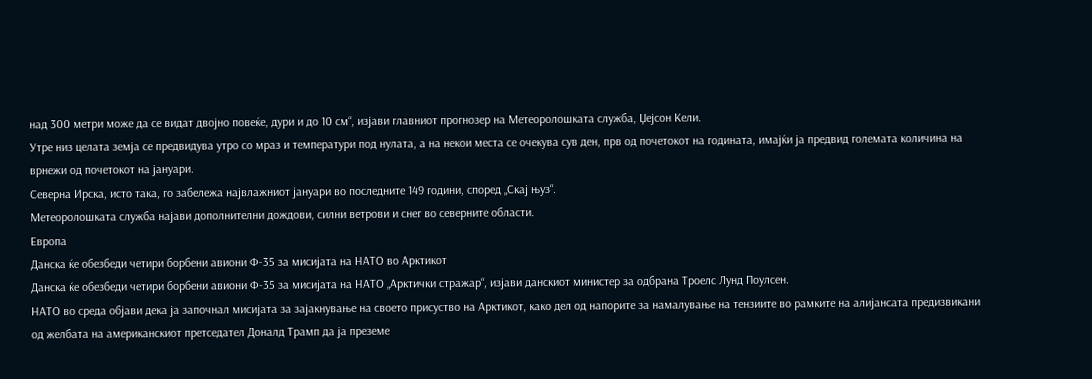над 300 метри може да се видат двојно повеќе, дури и до 10 см“, изјави главниот прогнозер на Метеоролошката служба, Џејсон Кели.
Утре низ целата земја се предвидува утро со мраз и температури под нулата, а на некои места се очекува сув ден, прв од почетокот на годината, имајќи ја предвид големата количина на врнежи од почетокот на јануари.
Северна Ирска, исто така, го забележа највлажниот јануари во последните 149 години, според „Скај њуз“.
Метеоролошката служба најави дополнителни дождови, силни ветрови и снег во северните области.
Европа
Данска ќе обезбеди четири борбени авиони Ф-35 за мисијата на НАТО во Арктикот
Данска ќе обезбеди четири борбени авиони Ф-35 за мисијата на НАТО „Арктички стражар“, изјави данскиот министер за одбрана Троелс Лунд Поулсен.
НАТО во среда објави дека ја започнал мисијата за зајакнување на своето присуство на Арктикот, како дел од напорите за намалување на тензиите во рамките на алијансата предизвикани од желбата на американскиот претседател Доналд Трамп да ја преземе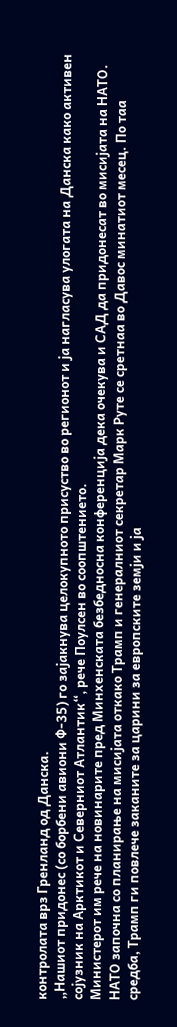контролата врз Гренланд од Данска.
„Нашиот придонес (со борбени авиони Ф-35) го зајакнува целокупното присуство во регионот и ја нагласува улогата на Данска како активен сојузник на Арктикот и Северниот Атлантик“, рече Поулсен во соопштението.
Министерот им рече на новинарите пред Минхенската безбедносна конференција дека очекува и САД да придонесат во мисијата на НАТО.
НАТО започна со планирање на мисијата откако Трамп и генералниот секретар Марк Руте се сретнаа во Давос минатиот месец. По таа средба, Трамп ги повлече заканите за царини за европските земји и ја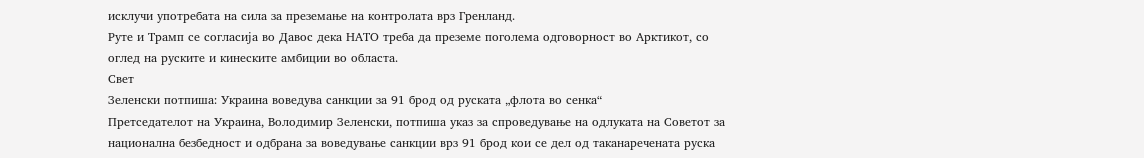исклучи употребата на сила за преземање на контролата врз Гренланд.
Руте и Трамп се согласија во Давос дека НАТО треба да преземе поголема одговорност во Арктикот, со оглед на руските и кинеските амбиции во областа.
Свет
Зеленски потпиша: Украина воведува санкции за 91 брод од руската „флота во сенка“
Претседателот на Украина, Володимир Зеленски, потпиша указ за спроведување на одлуката на Советот за национална безбедност и одбрана за воведување санкции врз 91 брод кои се дел од таканаречената руска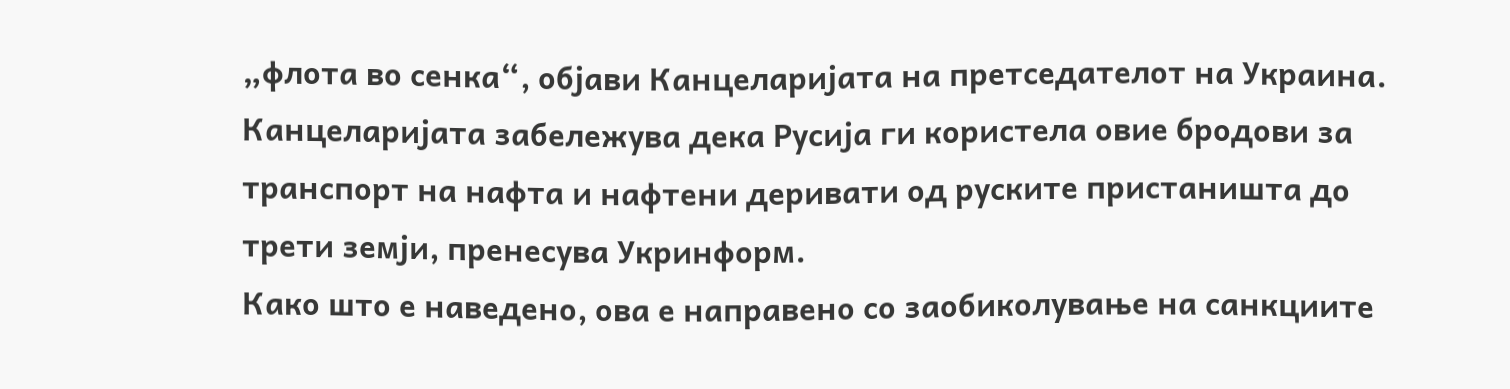„флота во сенка“, објави Канцеларијата на претседателот на Украина.
Канцеларијата забележува дека Русија ги користела овие бродови за транспорт на нафта и нафтени деривати од руските пристаништа до трети земји, пренесува Укринформ.
Како што е наведено, ова е направено со заобиколување на санкциите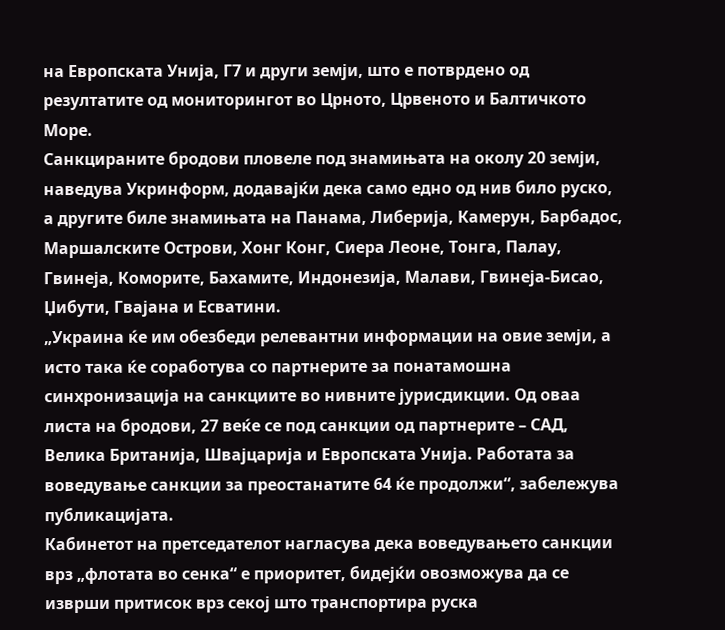на Европската Унија, Г7 и други земји, што е потврдено од резултатите од мониторингот во Црното, Црвеното и Балтичкото Море.
Санкцираните бродови пловеле под знамињата на околу 20 земји, наведува Укринформ, додавајќи дека само едно од нив било руско, а другите биле знамињата на Панама, Либерија, Камерун, Барбадос, Маршалските Острови, Хонг Конг, Сиера Леоне, Тонга, Палау, Гвинеја, Коморите, Бахамите, Индонезија, Малави, Гвинеја-Бисао, Џибути, Гвајана и Есватини.
„Украина ќе им обезбеди релевантни информации на овие земји, а исто така ќе соработува со партнерите за понатамошна синхронизација на санкциите во нивните јурисдикции. Од оваа листа на бродови, 27 веќе се под санкции од партнерите – САД, Велика Британија, Швајцарија и Европската Унија. Работата за воведување санкции за преостанатите 64 ќе продолжи“, забележува публикацијата.
Кабинетот на претседателот нагласува дека воведувањето санкции врз „флотата во сенка“ е приоритет, бидејќи овозможува да се изврши притисок врз секој што транспортира руска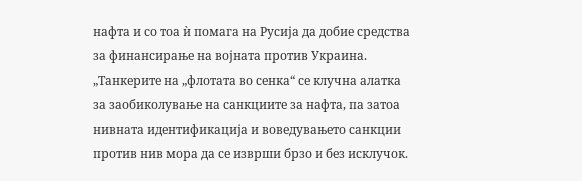нафта и со тоа ѝ помага на Русија да добие средства за финансирање на војната против Украина.
„Танкерите на „флотата во сенка“ се клучна алатка за заобиколување на санкциите за нафта, па затоа нивната идентификација и воведувањето санкции против нив мора да се изврши брзо и без исклучок.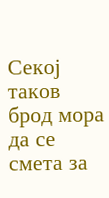Секој таков брод мора да се смета за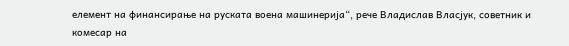елемент на финансирање на руската воена машинерија“, рече Владислав Власјук, советник и комесар на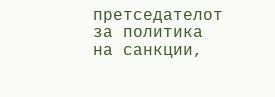претседателот за политика на санкции,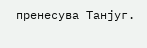пренесува Танјуг.